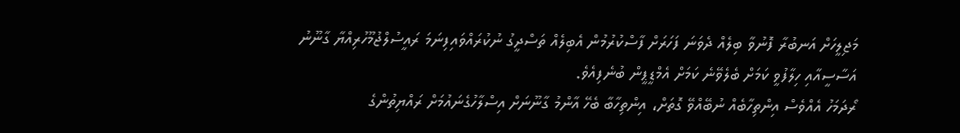މަޖިލީހަށް އަނބުރާ ފޮނުވާ ބިލެއް ދެވަނަ ފަހަރަށް ފާސްކުރުމުން އެބިލެއް ތަސްދީގު ނުކުރައްވައިފިނަމަ ރައީސުލްޖުމޫހުރިއްޔާ ގާނޫނު އަސާސީއާއި ހިލާފުވީ ކަމަށް ބެލެވޭނެ ކަމަށް އެމްޑީޕީން ބުނެފިއެވެ.
ރޯދަމަހު އެއްވެސް އިންތިހާބެއް ނުބޭއްވޭ ގޮތަށް، އިންތިހާބާ ބެހޭ އާންމު ގާނޫނަށް އިސްލާހުގެނައުމަށް ރައްޔިތުންގެ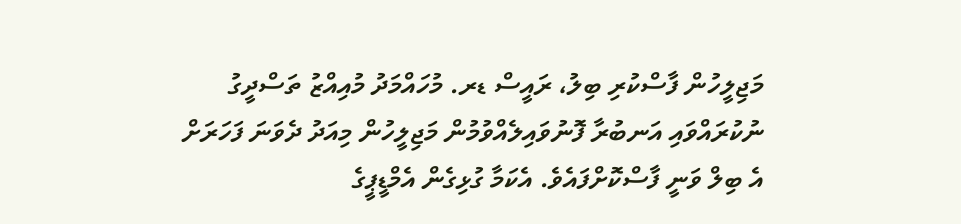މަޖިލީހުން ފާސްކުރި ބިލު، ރައީސް ޑރ. މުހައްމަދު މުއިއްޒު ތަސްދީގު ނުކުރައްވައި އަނބުރާ ފޮނުވައިލެއްވުމުން މަޖިލީހުން މިއަދު ދެވަނަ ފަހަރަށް އެ ބިލް ވަނީ ފާސްކޮށްފައެވެ. އެކަމާ ގުޅިގެން އެމްޑީޕީގެ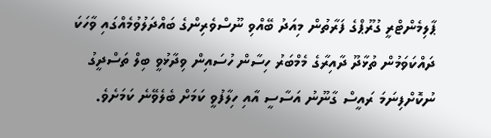ޕާލިމެންޓްރީ ގުރޫޕްގެ ފަރާތުން މިއަދު ބޭއްވި ނޫސްވެރިންގެ ބައްދަލުވުމެއްގައި ވާހަކަ ދައްކަވަމުން ތުޅާދޫ ދާއިރާގެ މެމްބަރު ހިސާން ހުސައިން ވިދާޅުވީ ބިލް ތަސްދީގު ނުކޮށްފިނަމަ ރައީސް ގާނޫނު އަސާސީ އާއި ހިލާފުވީ ކަމަށް ބެލެވޭނެ ކަމަށެވެ.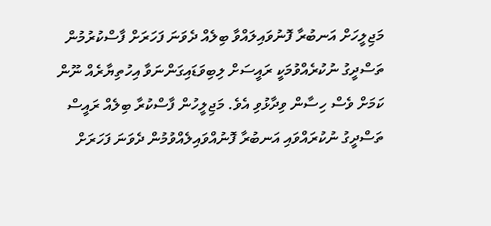މަޖިލީހަށް އަނބުރާ ފޮނުވައިލައްވާ ބިލެއް ދެވަނަ ފަހަރަށް ފާސްކުރުމުން ތަސްދީގު ނުކުރެއްވުމަކީ ރައީސަށް ލިބިވަޑައިގަންނަވާ އިހުތިޔާރެއް ނޫން ކަމަށް ވެސް ހިސާން ވިދާޅުވި އެވެ. މަޖިލީހުން ފާސްކުރާ ބިލެއް ރައީސް ތަސްދީގު ނުކުރައްވައި އަނބުރާ ފޮނުއްވައިލެއްވުމުން ދެވަނަ ފަހަރަށް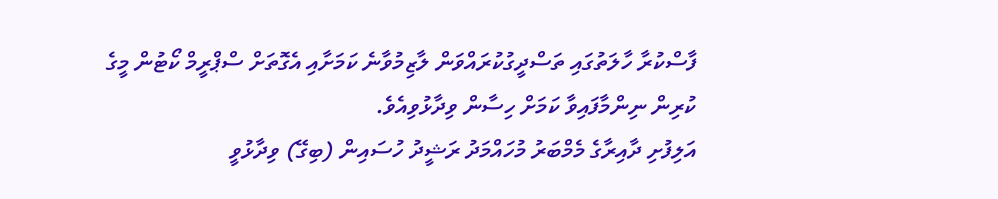ފާސްކުރާ ހާލަތުގައި ތަސްދީގުކުރައްވަން ލާޒިމުވާނެ ކަމަށާއި އެގޮތަށް ސްޕްރީމް ކޯޓުން މީގެ ކުރިން ނިންމާފައިވާ ކަމަށް ހިސާން ވިދާޅުވިއެވެ.
އަލިފުށި ދާއިރާގެ މެމްބަރު މުހައްމަދު ރަޝީދު ހުސައިން (ބިގޭ) ވިދާޅުވީ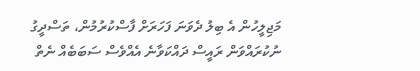މަޖިލީހުން އެ ބިލު ދެވަނަ ފަހަރަށް ފާސްކުރުމުން، ތަސްދީގު ނުކުރައްވަން ރައީސް ދައްކަވާނެ އެއްވެސް ސަބަބެއް ނެތް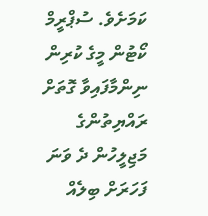ކަމަށެވެ. ސުޕްރީމް ކޯޓުން މީގެ ކުރިން ނިންމާފައިވާ ގޮތަށް ރައްޔިތުންގެ މަޖިލީހުން ދެ ވަނަ ފަހަރަށް ބިލެއް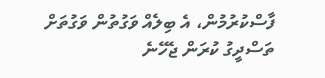ފާސްކުރުމުން، އެ ބިލެއް ވަގުތުން ވަގުތަށް ތަސްދީގު ކުރަން ޖެހޭނެ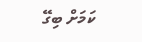ކަމަށް ބިގޭ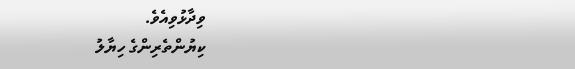ވިދާޅުވިއެވެ.
ކިޔުންތެރިންގެ ހިޔާލު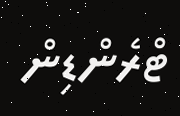ޓްރެންޑިން